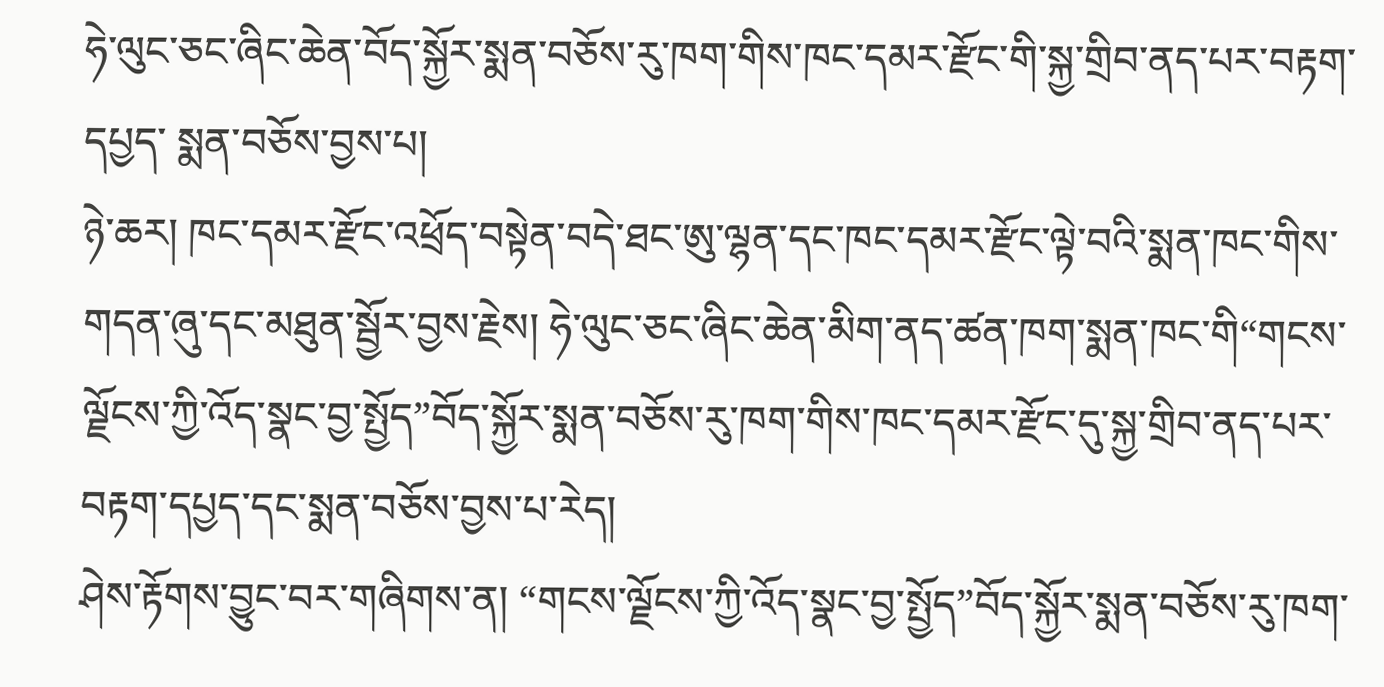ཧེ་ལུང་ཅང་ཞིང་ཆེན་བོད་སྐྱོར་སྨན་བཅོས་རུ་ཁག་གིས་ཁང་དམར་རྫོང་གི་སྐྱ་གྲིབ་ནད་པར་བརྟག་དཔྱད་ སྨན་བཅོས་བྱས་པ།
ཉེ་ཆར། ཁང་དམར་རྫོང་འཕྲོད་བསྟེན་བདེ་ཐང་ཨུ་ལྷན་དང་ཁང་དམར་རྫོང་ལྟེ་བའི་སྨན་ཁང་གིས་གདན་ཞུ་དང་མཐུན་སྦྱོར་བྱས་རྗེས། ཧེ་ལུང་ཅང་ཞིང་ཆེན་མིག་ནད་ཚན་ཁག་སྨན་ཁང་གི“གངས་ལྗོངས་ཀྱི་འོད་སྣང་བྱ་སྤྱོད”བོད་སྐྱོར་སྨན་བཅོས་རུ་ཁག་གིས་ཁང་དམར་རྫོང་དུ་སྐྱ་གྲིབ་ནད་པར་བརྟག་དཔྱད་དང་སྨན་བཅོས་བྱས་པ་རེད།
ཤེས་རྟོགས་བྱུང་བར་གཞིགས་ན། “གངས་ལྗོངས་ཀྱི་འོད་སྣང་བྱ་སྤྱོད”བོད་སྐྱོར་སྨན་བཅོས་རུ་ཁག་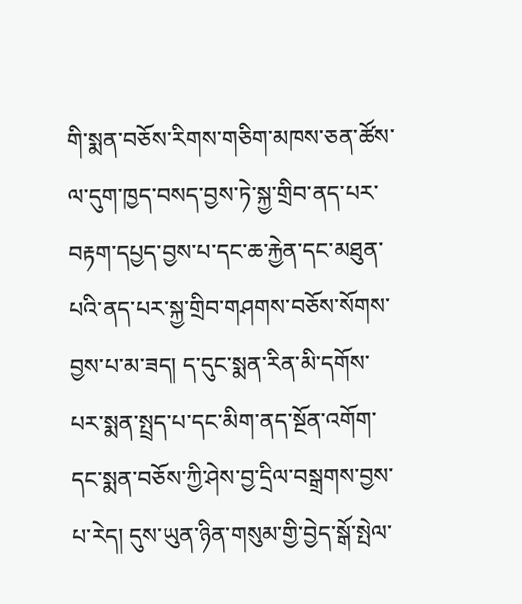གི་སྨན་བཅོས་རིགས་གཅིག་མཁས་ཅན་ཚོས་ལ་དུག་ཁྱད་བསད་བྱས་ཏེ་སྐྱ་གྲིབ་ནད་པར་བརྟག་དཔྱད་བྱས་པ་དང་ཆ་རྐྱེན་དང་མཐུན་པའི་ནད་པར་སྐྱ་གྲིབ་གཤགས་བཅོས་སོགས་བྱས་པ་མ་ཟད། ད་དུང་སྨན་རིན་མི་དགོས་པར་སྨན་སྤྲད་པ་དང་མིག་ནད་སྔོན་འགོག་དང་སྨན་བཅོས་ཀྱི་ཤེས་བྱ་དྲིལ་བསྒྲགས་བྱས་པ་རེད། དུས་ཡུན་ཉིན་གསུམ་གྱི་བྱེད་སྒོ་སྤེལ་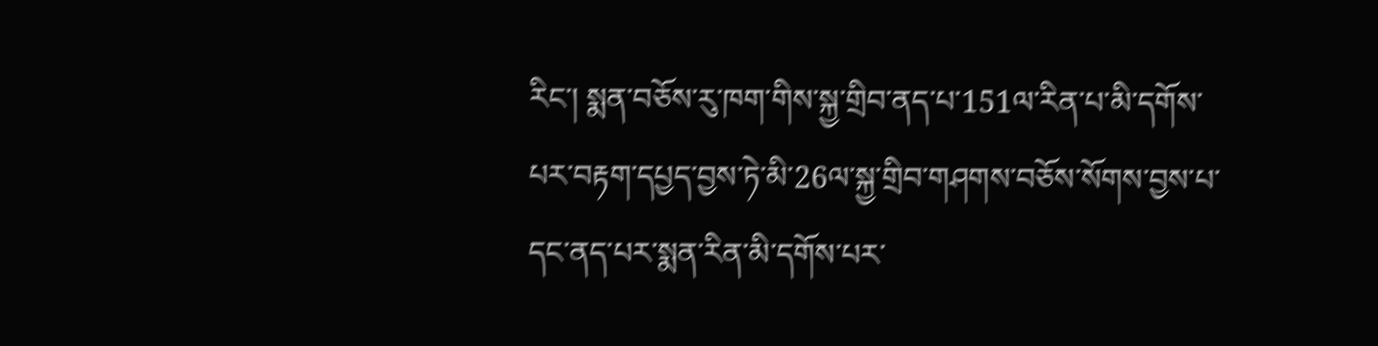རིང་། སྨན་བཅོས་རུ་ཁག་གིས་སྐྱ་གྲིབ་ནད་པ་151ལ་རིན་པ་མི་དགོས་པར་བརྟག་དཔྱད་བྱས་ཏེ་མི་26ལ་སྐྱ་གྲིབ་གཤགས་བཅོས་སོགས་བྱས་པ་དང་ནད་པར་སྨན་རིན་མི་དགོས་པར་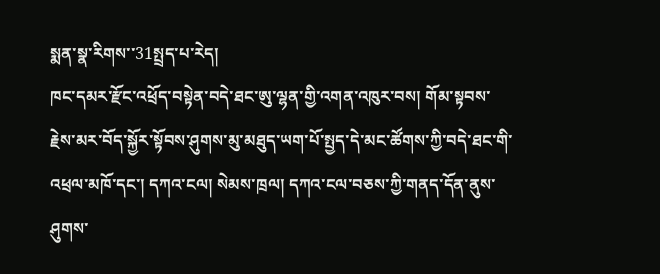སྨན་སྣ་རིགས་་31སྤྲད་པ་རེད།
ཁང་དམར་རྫོང་འཕྲོད་བསྟེན་བདེ་ཐང་ཨུ་ལྷན་གྱི་འགན་འཁུར་བས། གོམ་སྟབས་རྗེས་མར་བོད་སྐྱོར་སྟོབས་ཤུགས་མུ་མཐུད་ཡག་པོ་སྤྱད་དེ་མང་ཚོགས་ཀྱི་བདེ་ཐང་གི་འཕྲལ་མཁོ་དང་། དཀའ་ངལ། སེམས་ཁྲལ། དཀའ་ངལ་བཅས་ཀྱི་གནད་དོན་ནུས་ཤུགས་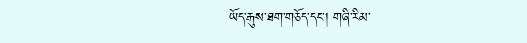ཡོད་རྒུས་ཐག་གཅོད་དང་། གཞི་རིམ་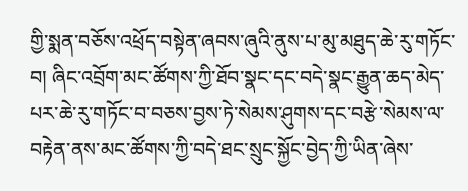གྱི་སྨན་བཅོས་འཕྲོད་བསྟེན་ཞབས་ཞུའི་ནུས་པ་མུ་མཐུད་ཆེ་རུ་གཏོང་བ། ཞིང་འབྲོག་མང་ཚོགས་ཀྱི་ཐོབ་སྣང་དང་བདེ་སྣང་རྒྱུན་ཆད་མེད་པར་ཆེ་རུ་གཏོང་བ་བཅས་བྱས་ཏེ་སེམས་ཤུགས་དང་བརྩེ་སེམས་ལ་བརྟེན་ནས་མང་ཚོགས་ཀྱི་བདེ་ཐང་སྲུང་སྐྱོང་བྱེད་ཀྱི་ཡིན་ཞེས་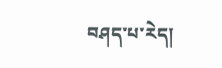བཤད་པ་རེད།